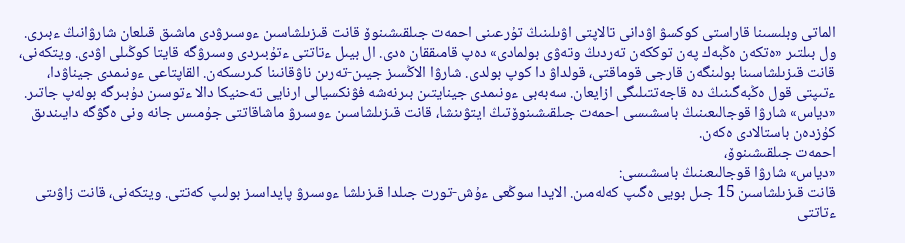الماتى وبلىسىنا قاراستى كوكسۋ اۋدانى تالاپتى اۋىلىنىڭ تۇرعىنى احمەت جىلقىشىنوۆ قانت قىزىلشاسىن ءوسىرۋدى ماشىق قىلعان شارۋانىڭ ءبىرى. ول بىلتىر «ەتكەن ەڭبەك پەن توككەن تەردىڭ وتەۋى بولمادى» دەپ قامىققان ەدى. ال بيىل ءتاتتى ءتۇبىردى وسىرۋگە قايتا كوڭىلى اۋدى. ويتكەنى، قانت قىزىلشاسىنا بولىنگەن قارجى قوماقتى، قولداۋ دا كوپ بولدى. شارۋا الاڭسىز جيىن-تەرىن ناۋقانىنا كىرىسكەن. القاپتاعى ءونىمدى جيناۋدا، ءتىپتى قول ەڭبەگىنىڭ دە قاجەتتىلىگى ازايعان. سەبەبى ءونىمدى جينايتىن بىرنەشە فۋنكسيالى ارنايى تەحنيكا دالا ءتوسىن دۇبىرگە بولەپ جاتىر. «دياس» شارۋا قوجالىعىنىڭ باسشىسى احمەت جىلقىشىنوۆتىڭ ايتۋىنشا، قانت قىزىلشاسىن ءوسىرۋ ماشاقاتتى جۇمىس جانە ونى ەگۋگە دايىندىق كۇزدەن باستالادى ەكەن.
احمەت جىلقىشىنوۆ،
«دياس» شارۋا قوجالىعىنىڭ باسشىسى:
قانت قىزىلشاسىن 15 جىل بويى ەگىپ كەلەمىن. الايدا سوڭعى ءۇش-تورت جىلدا قىزىلشا ءوسىرۋ پايداسىز بولىپ كەتتى. ويتكەنى، قانت زاۋىتى ءتاتتى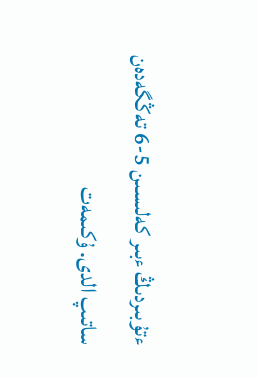ءتۇبىردىڭ ءبىر كەلىسىن 5-6 تەڭگەدەن ساتىپ الدى. ۇكىمەت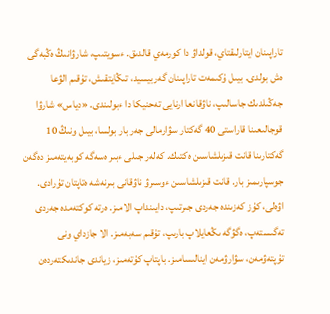تاراپىنان ايتارلىقتاي، قولداۋ دا كورمەي قالدىق. ءسويتىپ، شارۋانىڭ ەڭبەگى ەش بولدى. بيىل ۇكىمەت تاراپىنان گەربيسيد، تىڭايتقىش، تۇقىم الۋعا جەڭىلدىك جاسالىپ، ناۋقانعا ارنايى تەحنيكا دا ءبولىندى. «دياس» شارۋا قوجالىعىنا قاراستى 40 گەكتار سۋارمالى جەر بار بولسا، بيىل ونىڭ 10 گەكتارىنا قانت قىزىلشاسىن ەكتىك. كەلەر جىلى ءبىر ەسەگە كوبەيتەمىز دەگەن جوسپارىمىز بار. قانت قىزىلشاسىن ءوسىرۋ ناۋقانى بىرنەشە ەتاپتان تۇرادى. اۋەلى، كۇز كەزىندە جەردى جىرتىپ، دايىنداپ الامىز. ەرتە كوكتەمدە جەردى تەگىستەپ، ەگۋگە ىڭعايلاپ بارىپ، تۇقىم سەبەمىز. الا جازداي ونى تۇپتەۋمەن، سۋارۋمەن اينالىسامىز. باپتاپ كۇتەمىز، زياندى جاندىكتەردەن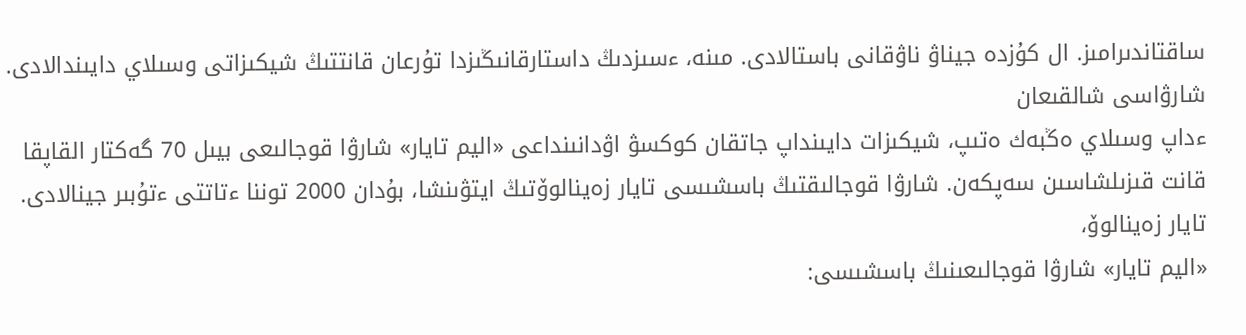ساقتاندىرامىز. ال كۇزدە جيناۋ ناۋقانى باستالادى. مىنە، ءسىزدىڭ داستارقانىڭىزدا تۇرعان قانتتىڭ شيكىزاتى وسىلاي دايىندالادى.
شارۋاسى شالقىعان
ءداپ وسىلاي ەڭبەك ەتىپ، شيكىزات دايىنداپ جاتقان كوكسۋ اۋدانىنداعى «اليم تايار» شارۋا قوجالىعى بيىل 70 گەكتار القاپقا قانت قىزىلشاسىن سەپكەن. شارۋا قوجالىقتىڭ باسشىسى تايار زەينالوۆتىڭ ايتۋىنشا، بۇدان 2000 توننا ءتاتتى ءتۇبىر جينالادى.
تايار زەينالوۆ،
«اليم تايار» شارۋا قوجالىعىنىڭ باسشىسى: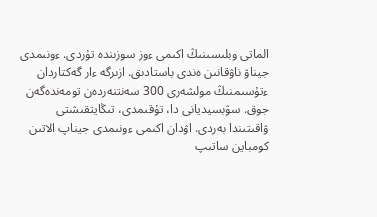الماتى وبلىسىنىڭ اكىمى ءوز سوزىندە تۇردى. ءونىمدى جيناۋ ناۋقانىن ەندى باستادىق. ازىرگە ءار گەكتاردان ءتۇسىمنىڭ مولشەرى 300 سەنتنەردەن تومەندەگەن جوق. سۋبسيديانى دا، تۇقىمدى، تىڭايتقىشتى ۋاقىتىندا بەردى. اۋدان اكىمى ءونىمدى جيناپ الاتىن كومباين ساتىپ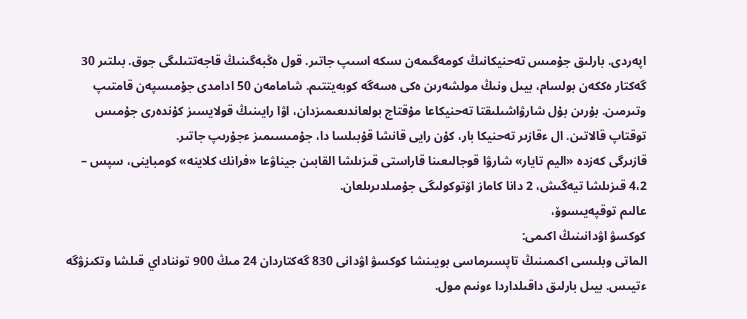اپەردى. بارلىق جۇمىس تەحنيكانىڭ كومەگىمەن ىسكە اسىپ جاتىر. قول ەڭبەگىنىڭ قاجەتتىلىگى جوق. بىلتىر 30 گەكتار ەككەن بولسام، بيىل ونىڭ مولشەرىن ەكى ەسەگە كوبەيتتىم. شامامەن 50 ادامدى جۇمىسپەن قامتىپ وتىرمىن. بۇرىن بۇل شارۋاشىلىقتا تەحنيكاعا مۇقتاج بولعاندىعىمىزدان، اۋا رايىنىڭ قولايسىز كۇندەرى جۇمىس توقتاپ قالاتىن. ال ءقازىر تەحنيكا بار، كۇن رايى قانشا قۇبىلسا دا، جۇمىسىمىز ءجۇرىپ جاتىر.
قازىرگى كەزدە «اليم تايار» شارۋا قوجالىعىنا قاراستى قىزىلشا القابىن جيناۋعا «فرانك كلاينە» كومباينى، سپس – 4،2 قىزىلشا تيەگىش، 2 دانا كاماز اۆتوكولىگى جۇمىلدىرىلعان.
عالىم توقپەيىسوۆ،
كوكسۋ اۋدانىنىڭ اكىمى:
الماتى وبلىسى اكىمىنىڭ تاپسىرماسى بويىنشا كوكسۋ اۋدانى 830 گەكتاردان 24 مىڭ 900 تونناداي قىلشا وتكىزۋگە ءتيىس. بيىل بارلىق داقىلداردا ءونىم مول.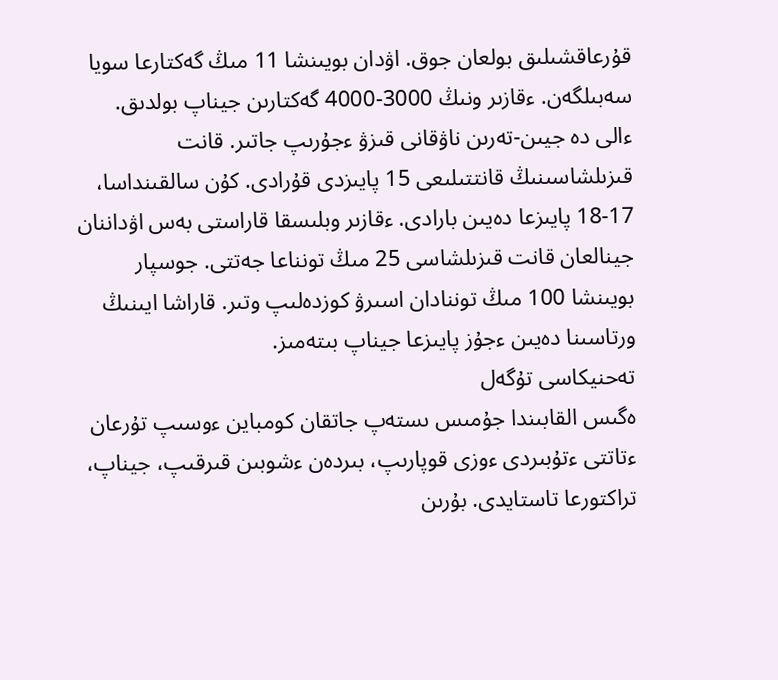قۇرعاقشىلىق بولعان جوق. اۋدان بويىنشا 11 مىڭ گەكتارعا سويا سەبىلگەن. ءقازىر ونىڭ 3000-4000 گەكتارىن جيناپ بولدىق. ءالى دە جيىن-تەرىن ناۋقانى قىزۋ ءجۇرىپ جاتىر. قانت قىزىلشاسىنىڭ قانتتىلىعى 15 پايىزدى قۇرادى. كۇن سالقىنداسا، 17-18 پايىزعا دەيىن بارادى. ءقازىر وبلىسقا قاراستى بەس اۋداننان جينالعان قانت قىزىلشاسى 25 مىڭ تونناعا جەتتى. جوسپار بويىنشا 100 مىڭ توننادان اسىرۋ كوزدەلىپ وتىر. قاراشا ايىنىڭ ورتاسىنا دەيىن ءجۇز پايىزعا جيناپ بىتەمىز.
تەحنيكاسى تۇگەل
ەگىس القابىندا جۇمىس ىستەپ جاتقان كومباين ءوسىپ تۇرعان ءتاتتى ءتۇبىردى ءوزى قوپارىپ، بىردەن ءشوبىن قىرقىپ، جيناپ، تراكتورعا تاستايدى. بۇرىن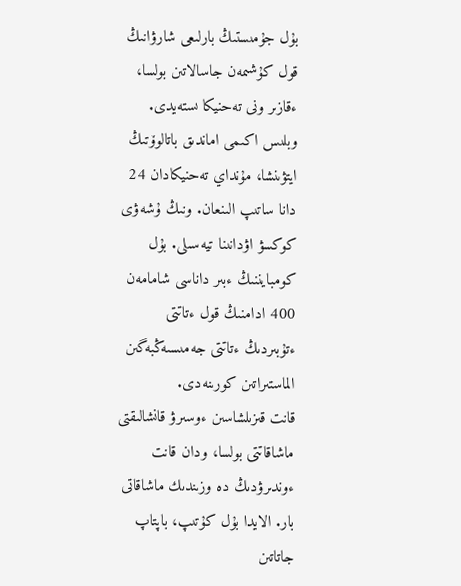بۇل جۇمىستىڭ بارلىعى شارۋانىڭ قول كۇشىمەن جاسالاتىن بولسا، ءقازىر ونى تەحنيكا ىستەيدى. وبلىس اكىمى اماندىق باتالوۆتىڭ ايتۋىنشا، مۇنداي تەحنيكادان 24 دانا ساتىپ الىنعان. ونىڭ ۇشەۋى كوكسۋ اۋدانىنا تيەسىلى. بۇل كومبايننىڭ ءبىر داناسى شامامەن 400 ادامنىڭ قول ءتاتتى ءتۇبىردىڭ ءتاتتى جەمىسىەڭبەگىن الماستىراتىن كورىنەدى.
قانت قىزىلشاسىن ءوسىرۋ قانشالىقتى ماشاقاتتى بولسا، ودان قانت ءوندىرۋدىڭ دە وزىندىك ماشاقاتى بار. الايدا بۇل كۇتىپ، باپتاپ جاتاتىن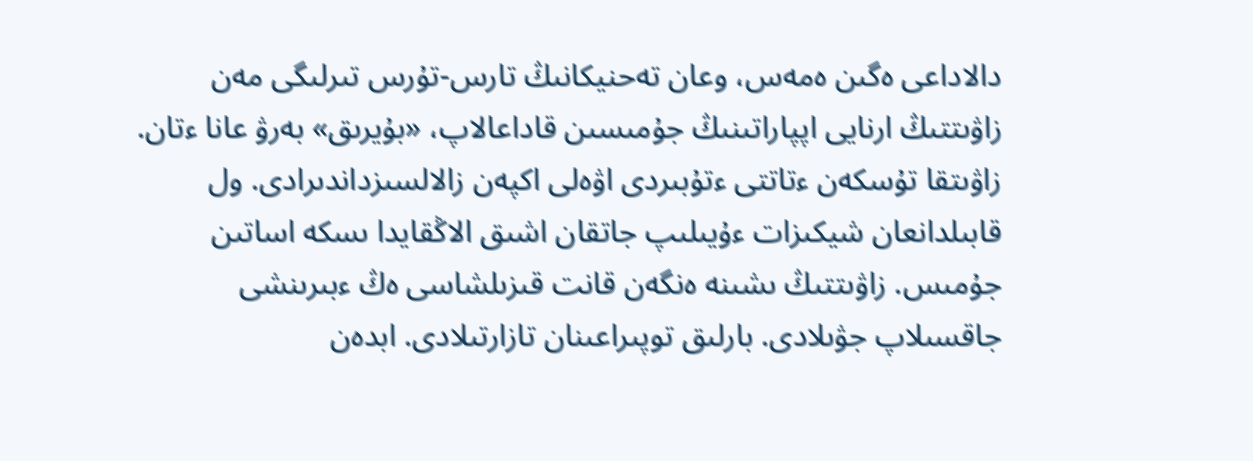دالاداعى ەگىن ەمەس، وعان تەحنيكانىڭ تارس-تۇرس تىرلىگى مەن زاۋىتتىڭ ارنايى اپپاراتىنىڭ جۇمىسىن قاداعالاپ، «بۇيرىق» بەرۋ عانا ءتان. زاۋىتقا تۇسكەن ءتاتتى ءتۇبىردى اۋەلى اكپەن زالالسىزداندىرادى. ول قابىلدانعان شيكىزات ءۇيىلىپ جاتقان اشىق الاڭقايدا ىسكە اساتىن جۇمىس. زاۋىتتىڭ ىشىنە ەنگەن قانت قىزىلشاسى ەڭ ءبىرىنشى جاقسىلاپ جۋىلادى. بارلىق توپىراعىنان تازارتىلادى. ابدەن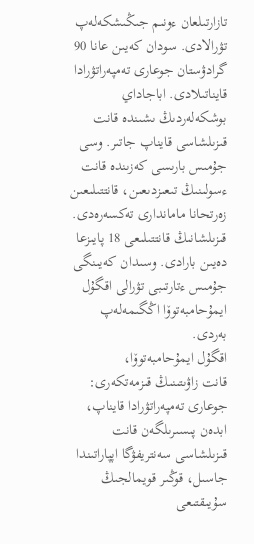تازارتىلعان ءونىم جىڭىشكەلەپ تۋرالادى. سودان كەيىن عانا 90 گرادۋستان جوعارى تەمپەراتۋرادا قايناتىلادى. اباجاداي بوشكەلەردىڭ ىشىندە قانت قىزىلشاسى قايناپ جاتىر. وسى جۇمىس بارىسى كەزىندە قانت ءسولىنىڭ تىعىزدىعىن، قانتتىلىعىن زەرتحانا ماماندارى تەكسەرەدى. قىزىلشانىڭ قانتتىلىعى 18 پايىزعا دەيىن بارادى. وسىدان كەيىنگى جۇمىس ءتارتىبى تۋرالى اقگۇل ايمۇحامبەتوۆا اڭگىمەلەپ بەردى.
اقگۇل ايمۇحامبەتوۆا،
قانت زاۋىتىنىڭ قىزمەتكەرى:
جوعارى تەمپەراتۋرادا قايناپ، ابدەن پىسىرىلگەن قانت قىزىلشاسى سەنتريفۋگا اپپاراتىندا جاسىل، قوڭىر قويمالجىڭ سۇيىقتىعى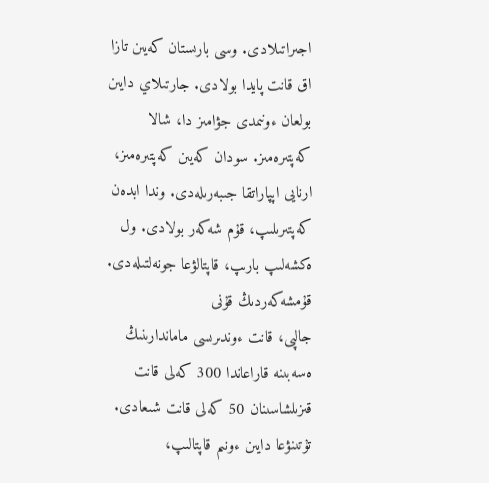اجىراتىلادى. وسى بارىستان كەيىن تازا اق قانت پايدا بولادى. جارتىلاي دايىن بولعان ءونىمدى جۋامىز دا، شالا كەپتىرەمىز. سودان كەيىن كەپتىرەمىز، ارنايى اپپاراتقا جىبەرىلەدى. وندا ابدەن كەپتىرىلىپ، قۇم شەكەر بولادى. ول ەكشەلىپ بارىپ، قاپتالۋعا جونەلتىلەدى.
قۇمشەكەردىڭ قۇنى
جالپى، قانت ءوندىرىسى ماماندارىنىڭ ەسەبىنە قاراعاندا 300 كەلى قانت قىزىلشاسىنان 50 كەلى قانت شىعادى. تۇتىنۋعا دايىن ءونىم قاپتالىپ،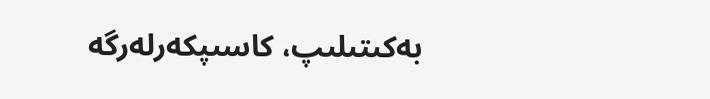بەكىتىلىپ، كاسىپكەرلەرگە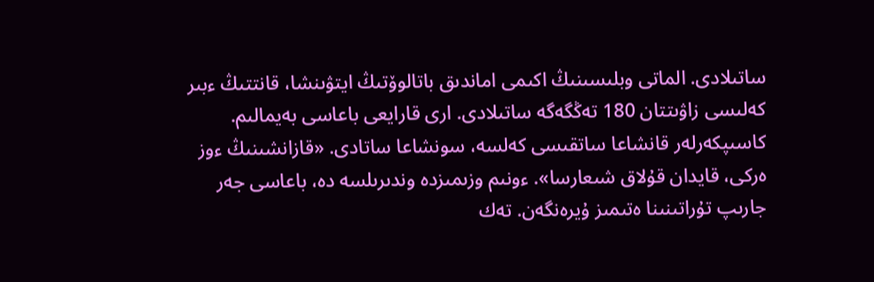ساتىلادى. الماتى وبلىسىنىڭ اكىمى اماندىق باتالوۆتىڭ ايتۋىنشا، قانتتىڭ ءبىر كەلىسى زاۋىتتان 180 تەڭگەگە ساتىلادى. ارى قارايعى باعاسى بەيمالىم. كاسىپكەرلەر قانشاعا ساتقىسى كەلسە، سونشاعا ساتادى. «قازانشىنىڭ ءوز ەركى، قايدان قۇلاق شىعارسا». ءونىم وزىمىزدە وندىرىلسە دە، باعاسى جەر جارىپ تۇراتىنىنا ەتىمىز ۇيرەنگەن. تەك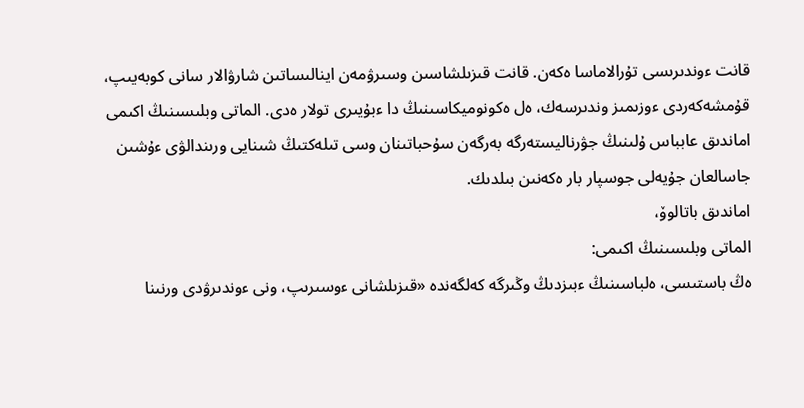قانت ءوندىرىسى تۇرالاماسا ەكەن. قانت قىزىلشاسىن وسىرۋمەن اينالىساتىن شارۋالار سانى كوبەيىپ، قۇمشەكەردى ءوزىمىز وندىرسەك، ەل ەكونوميكاسىنىڭ دا ءبۇيىرى تولار ەدى. الماتى وبلىسىنىڭ اكىمى اماندىق عابباس ۇلىنىڭ جۋرناليستەرگە بەرگەن سۇحباتىنان وسى تىلەكتىڭ شىنايى ورىندالۋى ءۇشىن جاسالعان جۇيەلى جوسپار بار ەكەنىن بىلدىك.
اماندىق باتالوۆ،
الماتى وبلىسىنىڭ اكىمى:
ەڭ باستىسى، ەلباسىنىڭ ءبىزدىڭ وڭىرگە كەلگەندە «قىزىلشانى ءوسىرىپ، ونى ءوندىرۋدى ورنىنا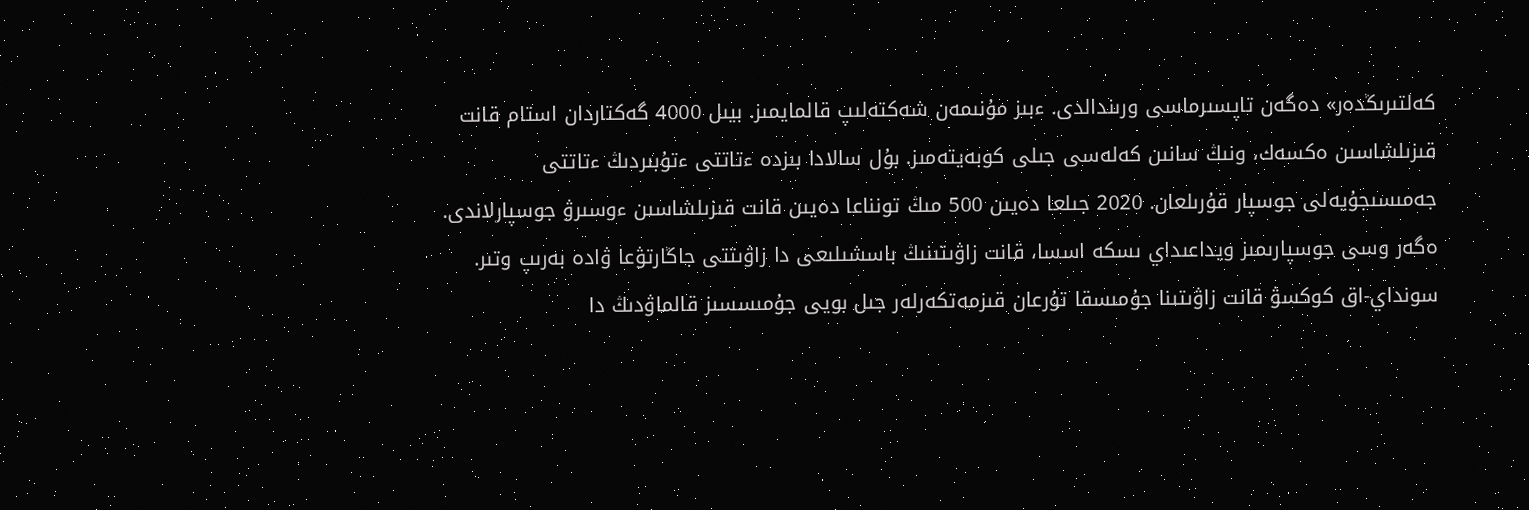كەلتىرىڭدەر» دەگەن تاپسىرماسى ورىندالدى. ءبىز مۇنىمەن شەكتەلىپ قالمايمىز. بيىل 4000 گەكتاردان استام قانت قىزىلشاسىن ەكسەك، ونىڭ سانىن كەلەسى جىلى كوبەيتەمىز. بۇل سالادا بىزدە ءتاتتى ءتۇبىردىڭ ءتاتتى جەمىسىجۇيەلى جوسپار قۇرىلعان. 2020 جىلعا دەيىن 500 مىڭ تونناعا دەيىن قانت قىزىلشاسىن ءوسىرۋ جوسپارلاندى. ەگەر وسى جوسپارىمىز ويداعىداي ىسكە اسسا، قانت زاۋىتىنىڭ باسشىلىعى دا زاۋىتتى جاڭارتۋعا ۋادە بەرىپ وتىر. سونداي-اق كوكسۋ قانت زاۋىتىنا جۇمىسقا تۇرعان قىزمەتكەرلەر جىل بويى جۇمىسسىز قالماۋدىڭ دا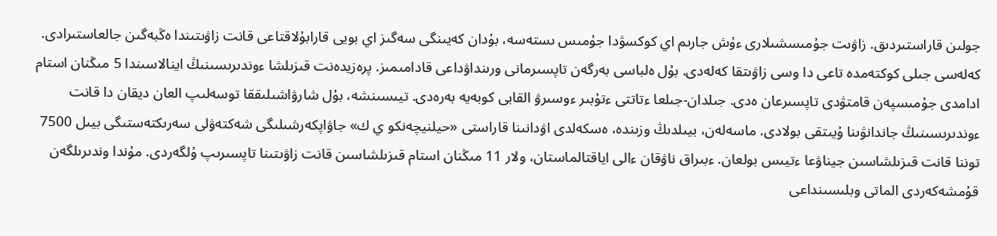جولىن قاراستىردىق. زاۋىت جۇمىسشىلارى ءۇش جارىم اي كوكسۋدا جۇمىس ىستەسە، بۇدان كەيىنگى سەگىز اي بويى قارابۇلاقتاعى قانت زاۋىتىندا ەڭبەگىن جالعاستىرادى. كەلەسى جىلى كوكتەمدە تاعى دا وسى زاۋىتقا كەلەدى. بۇل ەلباسى بەرگەن تاپسىرمانى ورىنداۋداعى قادامىمىز. پرەزيدەنت قىزىلشا ءوندىرىسىنىڭ اينالاسىندا 5 مىڭنان استام ادامدى جۇمىسپەن قامتۋدى تاپسىرعان ەدى. جىلدان-جىلعا ءتاتتى ءتۇبىر ءوسىرۋ القابى كوبەيە بەرەدى. تيىسىنشە، بۇل شارۋاشىلىققا توسەلىپ العان ديقان دا قانت ءوندىرىسىنىڭ جاندانۋىنا ۇيىتقى بولادى. ماسەلەن، بيىلدىڭ وزىندە، ەسكەلدى اۋدانىنا قاراستى «حيلنيچەنكو ي ك» جاۋاپكەرشىلىگى شەكتەۋلى سەرىكتەستىگى بيىل 7500 توننا قانت قىزىلشاسىن جيناۋعا ءتيىس بولعان. ءبىراق ناۋقان ءالى اياقتالماستان، ولار 11 مىڭنان استام قىزىلشاسىن قانت زاۋىتىنا تاپسىرىپ ۇلگەردى. مۇندا وندىرىلگەن قۇمشەكەردى الماتى وبلىسىنداعى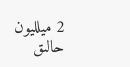2 ميلليون حالىق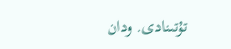تۇتىنادى. ودان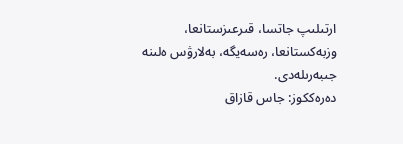ارتىلىپ جاتسا، قىرعىزستانعا، وزبەكستانعا، رەسەيگە، بەلارۋس ەلىنە جىبەرىلەدى.
دەرەككوز: جاس قازاق